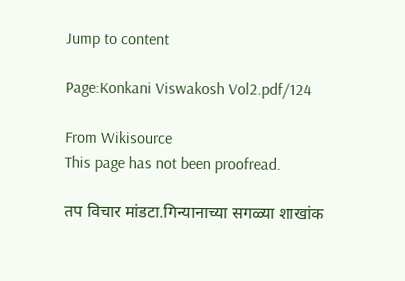Jump to content

Page:Konkani Viswakosh Vol2.pdf/124

From Wikisource
This page has not been proofread.

तप विचार मांडटा.गिन्यानाच्या सगळ्या शाखांक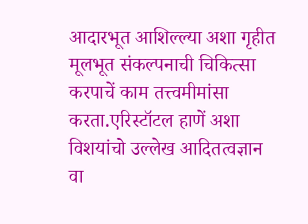आदारभूत आशिल्ल्या अशा गृहीत मूलभूत संकल्पनाची चिकित्सा करपाचें काम तत्त्वमीमांसा करता.एरिस्टॉटल हाणें अशा विशयांचो उल्लेख आदितत्वज्ञान वा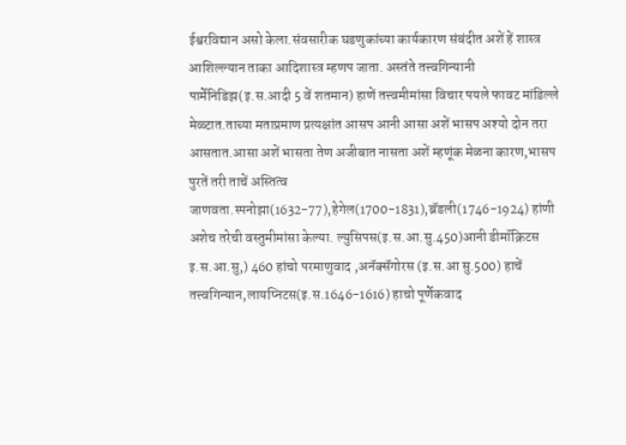ईश्वरविद्यान असो केला.संवसारीक घडणुकांच्या कार्यकारण संबंदीत अशें हें शास्त्र आशिल्ल्यान ताका आदिशास्त्र म्हणप जाता. अस्तंते तत्त्वगिन्यानी पार्मेनिडिझ(इ.स.आदी 5 वें शतमान) हाणें तत्त्वमीमांसा विचार पयले फावट मांडिल्ले मेळ्टात.ताच्या मताप्रमाण प्रत्यक्षांत आसप आनी आसा अशें भासप अश्यो दोन तरा आसतात.आसा अशें भासता तेण अजीबात नासता अशें म्हणूंक मेळना कारण,भासप पुरतें तरी ताचें अस्तित्व जाणवता.स्पनोझा(1632-77),हेगेल(1700-1831),ब्रॅडली(1746-1924) हांणी अशेच तरेची वस्तुमीमांसा केल्या. ल्युसिपस(इ.स.आ.सु.450)आनी डीमॉक्रिटस इ.स.आ.सु,) 460 हांचो परमाणुवाद ,अनॅक्सॅगोरस (इ.स.आ सु.500) हाचें तत्त्वगिन्यान,लायप्निटस(इ.स.1646-1616) हाचो पूर्णेकवाद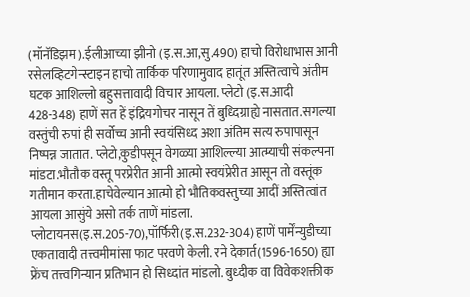(मॉनॅडिझम).ईलीआच्या झीनो (इ.स.आ,सु.490) हाचो विरोधाभास आनी रसेलव्हिटगेन्स्टाइन हाचो तार्किक परिणामुवाद हातूंत अस्तित्वाचे अंतीम घटक आशिल्लो बहुसत्तावादी विचार आयला. प्लेटो (इ.स.आदी 428-348) हाणें सत हें इंद्रियगोचर नासून तें बुध्दिग्राह्ये नासतात.सगल्या वस्तुंची रुपां ही सर्वोच्च आनी स्वयंसिध्द अशा अंतिम सत्य रुपापासून निष्पन्न जातात. प्लेटो,कुडीपसून वेगळ्या आशिल्ल्या आत्म्याची संकल्पना मांडटा.भौतौक वस्तू परप्रेरीत आनी आत्मो स्वयंप्रेरीत आसून तो वस्तूंक गतीमान करता.हाचेवेल्यान आत्मो हो भौतिकवस्तुच्या आदीं अस्तित्वांत आयला आसुंये असो तर्क ताणें मांडला. प्लोटायनस(इ.स.205-70),पॉर्फिरी(इ.स.232-304) हाणें पार्मेंन्युडीच्या एकतावादी तत्त्वमीमांसा फाट परवणे केली. रने देकार्त(1596-1650) ह्या फ्रेंच तत्त्वगिन्यान प्रतिभान हो सिध्दांत मांडलो. बुध्दीक वा विवेकशक्तीक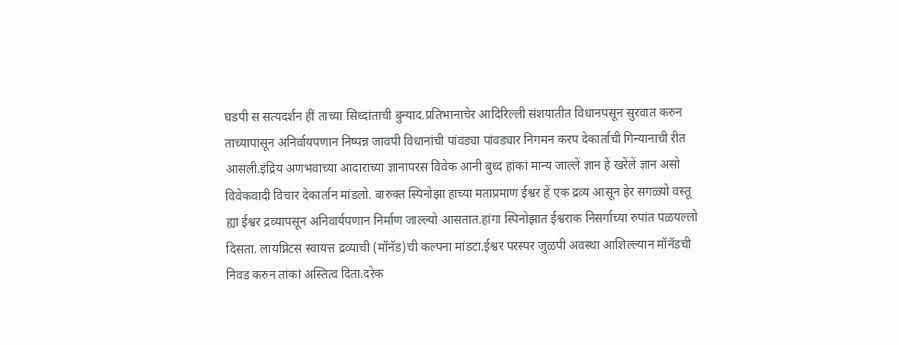घडपी स सत्यदर्शन हीं ताच्या सिध्दांताची बुन्याद.प्रतिभानाचेर आदिरिल्ली संशयातीत विधानपसून सुरवात करुन ताच्यापासून अनिर्वायपणान निष्पन्न जावपी विधानांची पांवड्या पांवड्यार निगमन करप देकार्ताची गिन्यानाची रीत आसली.इंद्रिय अणभवाच्या आदाराच्या ज्ञानापरस विवेक आनी बुध्द हांकां मान्य जाल्लें ज्ञान हें खरेंलें ज्ञान असो विवेकवादी विचार देकार्तान मांडलो. बारुक्त स्पिनोझा हाच्या मताप्रमाण ईश्वर हें एक द्रव्य आसून हेर सगळ्यो वस्तू ह्या ईश्वर द्रव्यापसून अनिवार्यपणान निर्माण जाल्ल्यो आसतात.हांगा स्पिनोझात ईश्वराक निसर्गाच्या रुपांत पळयल्लो दिसता. लायप्निटस स्वायत्त द्रव्याची (मॉनॅड)ची कल्पना मांडटा.ईश्वर परस्पर जुळपी अवस्था आशिल्ल्यान मॉनॅडची निवड करुन तांकां अस्तित्व दिता.दरेक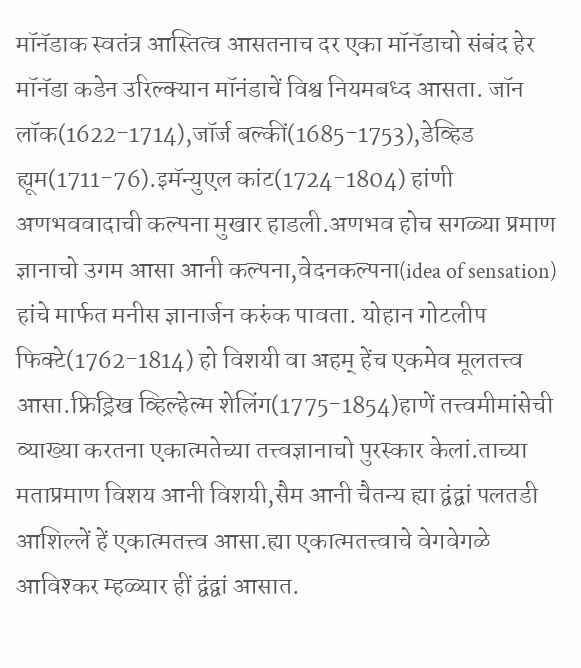मॉनॅडाक स्वतंत्र आस्तित्व आसतनाच दर एका मॉनॅडाचो संबंद हेर मॉनॅडा कडेन उरिल्क्यान मॉनंडाचें विश्व नियमबध्द आसता. जॉन लॉक(1622-1714),जॉर्ज बल्कीं(1685-1753),डेव्हिड ह्यूम(1711-76).इमॅन्युएल कांट(1724-1804) हांणी अणभववादाची कल्पना मुखार हाडली.अणभव होच सगळ्या प्रमाण ज्ञानाचो उगम आसा आनी कल्पना,वेदनकल्पना(idea of sensation) हांचे मार्फत मनीस ज्ञानार्जन करुंक पावता. योहान गोटलीप फिक्टे(1762-1814) हो विशयी वा अहम् हेंच एकमेव मूलतत्त्व आसा.फ्रिड्रिख व्हिल्हेल्म शेलिंग(1775-1854)हाणें तत्त्वमीमांसेची व्याख्या करतना एकात्मतेच्या तत्त्वज्ञानाचो पुरस्कार केलां.ताच्या मताप्रमाण विशय आनी विशयी,सैम आनी चैतन्य ह्या द्वंद्वां पलतडी आशिल्लें हें एकात्मतत्त्व आसा.ह्या एकात्मतत्त्वाचे वेगवेगळे आविश्कर म्हळ्यार हीं द्वंद्वां आसात.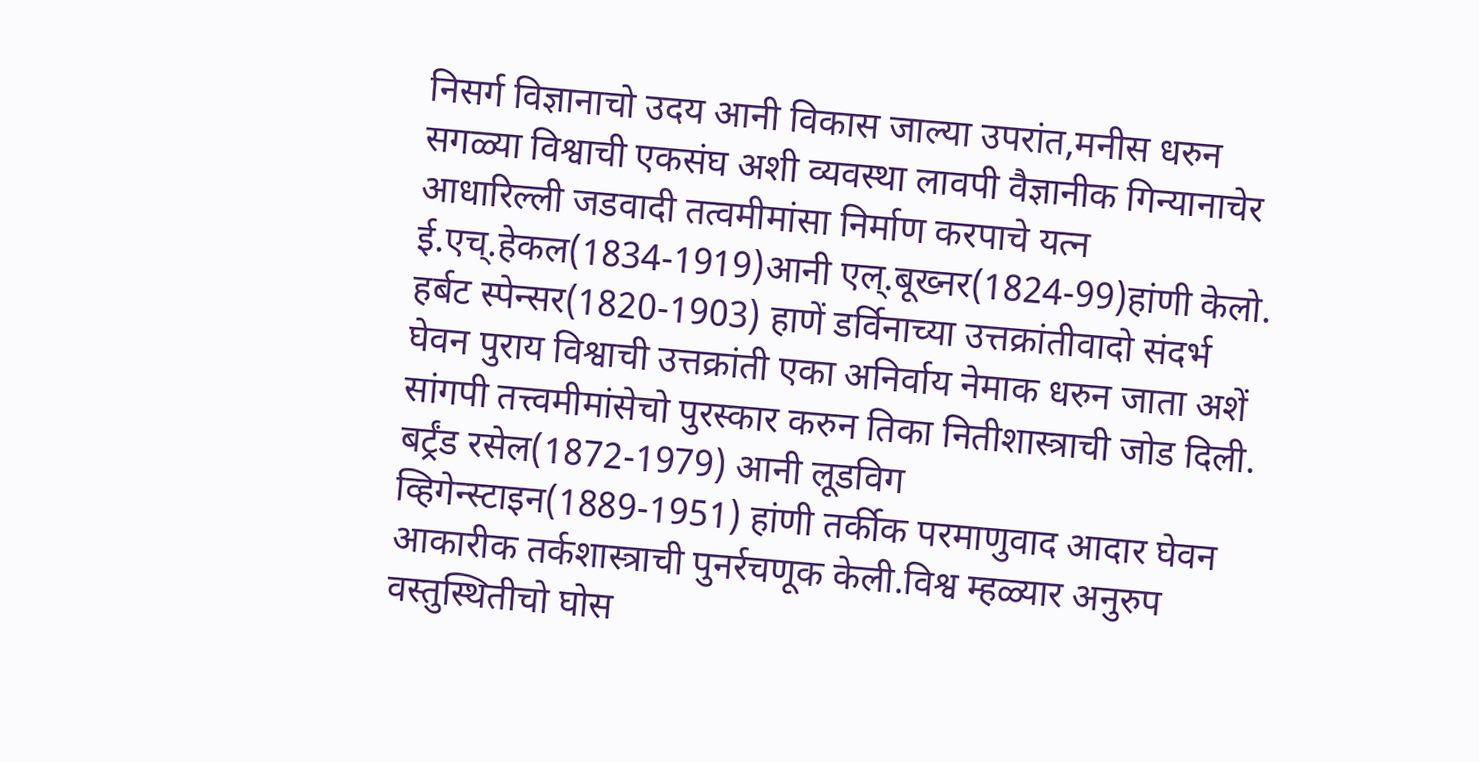निसर्ग विज्ञानाचो उदय आनी विकास जाल्या उपरांत,मनीस धरुन सगळ्या विश्वाची एकसंघ अशी व्यवस्था लावपी वैज्ञानीक गिन्यानाचेर आधारिल्ली जडवादी तत्वमीमांसा निर्माण करपाचे यत्न ई.एच्.हेकल(1834-1919)आनी एल्.बूख्नर(1824-99)हांणी केलो. हर्बट स्पेन्सर(1820-1903) हाणें डर्विनाच्या उत्तक्रांतीवादो संदर्भ घेवन पुराय विश्वाची उत्तक्रांती एका अनिर्वाय नेमाक धरुन जाता अशें सांगपी तत्त्वमीमांसेचो पुरस्कार करुन तिका नितीशास्त्राची जोड दिली. बर्ट्रंड रसेल(1872-1979) आनी लूडविग व्हिगेन्स्टाइन(1889-1951) हांणी तर्कीक परमाणुवाद आदार घेवन आकारीक तर्कशास्त्राची पुनर्रचणूक केली.विश्व म्हळ्यार अनुरुप वस्तुस्थितीचो घोस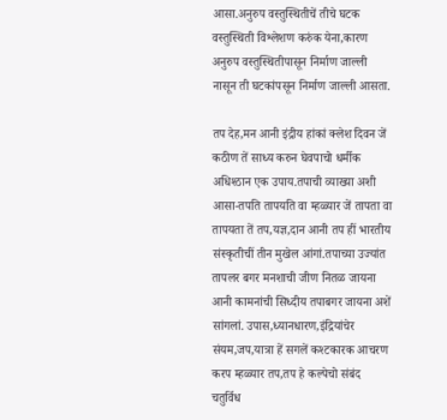आसा.अनुरुप वस्तुस्थितीचें तीचे घटक वस्तुस्थिती विश्लेशण करुंक येना,कारण अनुरुप वस्तुस्थितीपासून निर्माण जाल्ली नासून ती घटकांपसून निर्माण जाल्ली आसता.

तप देह,मन आनी इंद्रीय हांकां क्लेश दिवन जें कठीण तें साध्य करुन घेवपाचो धर्मीक अधिश्ठान एक उपाय.तपाची व्याख्या अशी आसा-तपति तापयति वा म्हळ्यार जें तापता वा तापयता तें तप,यज्ञ,दान आनी तप हीं भारतीय संस्कृतीचीं तीन मुखेल आंगां.तपाच्या उज्यांत तापलर बगर मनशाची जीण नितळ जायना आनी कामनांची सिध्दीय तपाबगर जायना अशें सांगलां. उपास,ध्यानधारण,इंद्रियांचेर संयम,जप,यात्रा हें सगलें कश्टकारक आचरण करप म्हळ्यार तप,तप हे कल्पेचो संबंद चतुर्विध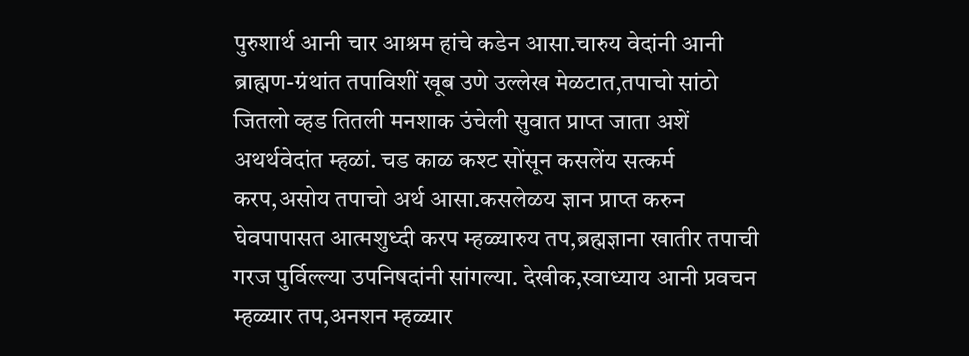पुरुशार्थ आनी चार आश्रम हांचे कडेन आसा.चारुय वेदांनी आनी ब्राह्मण-ग्रंथांत तपाविशीं खूब उणे उल्लेख मेळटात,तपाचो सांठो जितलो व्हड तितली मनशाक उंचेली सुवात प्राप्त जाता अशें अथर्थवेदांत म्हळां. चड काळ कश्ट सोंसून कसलेंय सत्कर्म करप,असोय तपाचो अर्थ आसा.कसलेळय ज्ञान प्राप्त करुन घेवपापासत आत्मशुध्दी करप म्हळ्यारुय तप,ब्रह्मज्ञाना खातीर तपाची गरज पुर्विल्ल्या उपनिषदांनी सांगल्या. देखीक,स्वाध्याय आनी प्रवचन म्हळ्यार तप,अनशन म्हळ्यार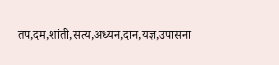तप,दम,शांती,सत्य,अध्यन,दान,यज्ञ,उपासना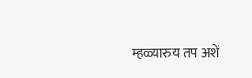म्हळ्यारुय तप अशें